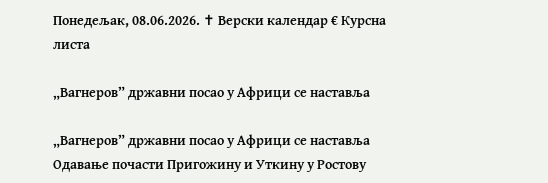Понедељак, 08.06.2026. ✝ Верски календар € Курсна листа

„Вагнеров” државни посао у Африци се наставља

„Вагнеров” државни посао у Африци се наставља
Одавање почасти Пригожину и Уткину у Ростову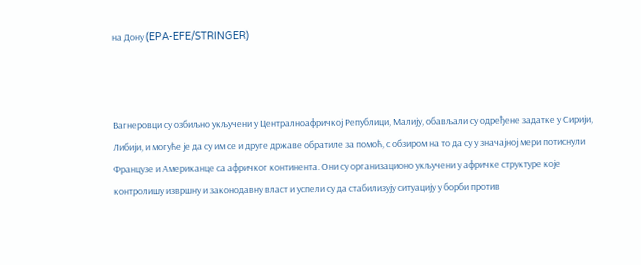на Дону (EPA-EFE/STRINGER)



Вагнеровци су озбиљно укључени у Централноафричкој Републици, Малију, обављали су одређене задатке у Сирији, Либији, и могуће је да су им се и друге државе обратиле за помоћ, с обзиром на то да су у значајној мери потиснули Французе и Американце са афричког континента. Они су организационо укључени у афричке структуре које контролишу извршну и законодавну власт и успели су да стабилизују ситуацију у борби против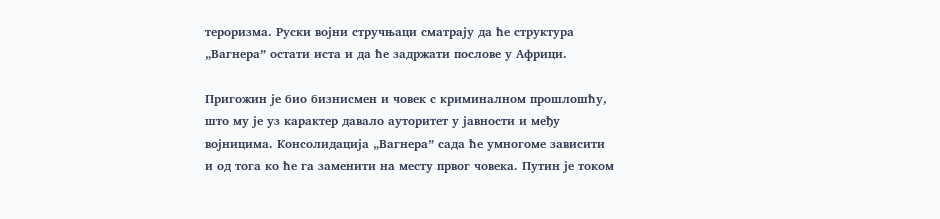тероризма. Руски војни стручњаци сматрају да ће структура „Вагнера” остати иста и да ће задржати послове у Африци.

Пригожин је био бизнисмен и човек с криминалном прошлошћу, што му је уз карактер давало ауторитет у јавности и међу војницима. Консолидација „Вагнера” сада ће умногоме зависити и од тога ко ће га заменити на месту првог човека. Путин је током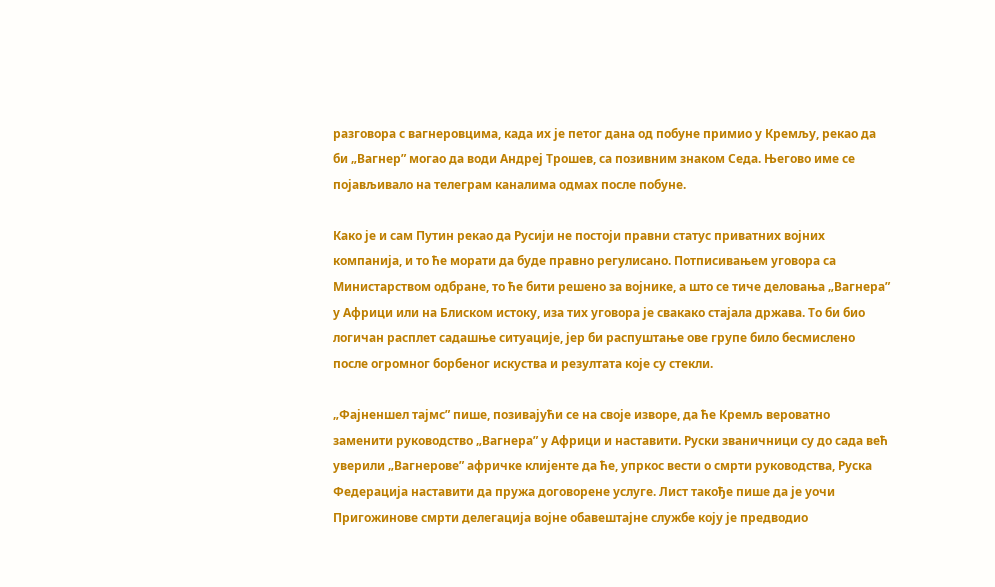разговора с вагнеровцима, када их је петог дана од побуне примио у Кремљу, рекао да би „Вагнер” могао да води Андреј Трошев, са позивним знаком Седа. Његово име се појављивало на телеграм каналима одмах после побуне.

Како је и сам Путин рекао да Русији не постоји правни статус приватних војних компанија, и то ће морати да буде правно регулисано. Потписивањем уговора са Министарством одбране, то ће бити решено за војнике, а што се тиче деловања „Вагнера” у Африци или на Блиском истоку, иза тих уговора је свакако стајала држава. То би био логичан расплет садашње ситуације, јер би распуштање ове групе било бесмислено после огромног борбеног искуства и резултата које су стекли.

„Фајненшел тајмс” пише, позивајући се на своје изворе, да ће Кремљ вероватно заменити руководство „Вагнера” у Африци и наставити. Руски званичници су до сада већ уверили „Вагнерове” афричке клијенте да ће, упркос вести о смрти руководства, Руска Федерација наставити да пружа договорене услуге. Лист такође пише да је уочи Пригожинове смрти делегација војне обавештајне службе коју је предводио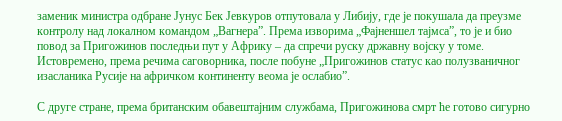заменик министра одбране Јунус Бек Јевкуров отпутовала у Либију, где је покушала да преузме контролу над локалном командом „Вагнера”. Према изворима „Фајненшел тајмса”, то је и био повод за Пригожинов последњи пут у Африку – да спречи руску државну војску у томе. Истовремено, према речима саговорника, после побуне „Пригожинов статус као полузваничног изасланика Русије на афричком континенту веома је ослабио”.

С друге стране, према британским обавештајним службама, Пригожинова смрт ће готово сигурно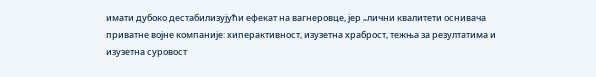имати дубоко дестабилизујући ефекат на вагнеровце, јер „лични квалитети оснивача приватне војне компаније: хиперактивност, изузетна храброст, тежња за резултатима и изузетна суровост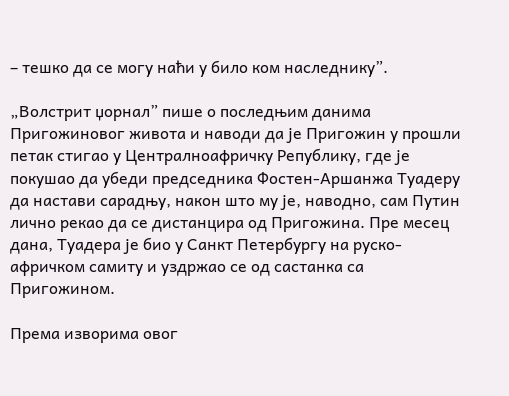– тешко да се могу наћи у било ком наследнику”.

„Волстрит џорнал” пише о последњим данима Пригожиновог живота и наводи да је Пригожин у прошли петак стигао у Централноафричку Републику, где је покушао да убеди председника Фостен-Аршанжа Туадеру да настави сарадњу, након што му је, наводно, сам Путин лично рекао да се дистанцира од Пригожина. Пре месец дана, Туадера је био у Санкт Петербургу на руско-афричком самиту и уздржао се од састанка са Пригожином.

Према изворима овог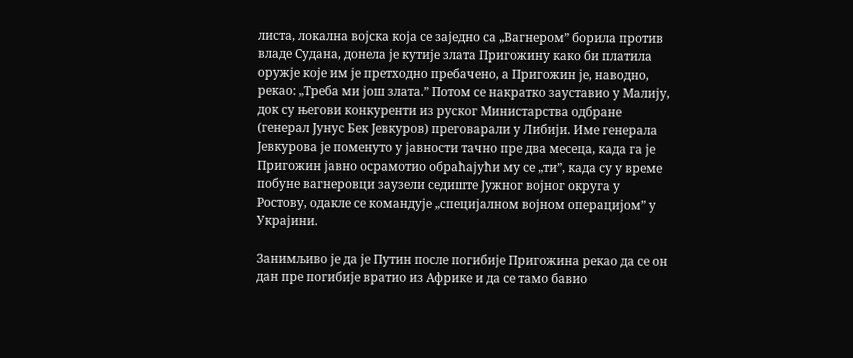листа, локална војска која се заједно са „Вагнером” борила против владе Судана, донела је кутије злата Пригожину како би платила оружје које им је претходно пребачено, а Пригожин је, наводно, рекао: „Треба ми још злата.” Потом се накратко зауставио у Малију, док су његови конкуренти из руског Министарства одбране (генерал Јунус Бек Јевкуров) преговарали у Либији. Име генерала Јевкурова је поменуто у јавности тачно пре два месеца, када га је Пригожин јавно осрамотио обраћајући му се „ти”, када су у време побуне вагнеровци заузели седиште Јужног војног округа у Ростову, одакле се командује „специјалном војном операцијом” у Украјини.

Занимљиво је да је Путин после погибије Пригожина рекао да се он дан пре погибије вратио из Африке и да се тамо бавио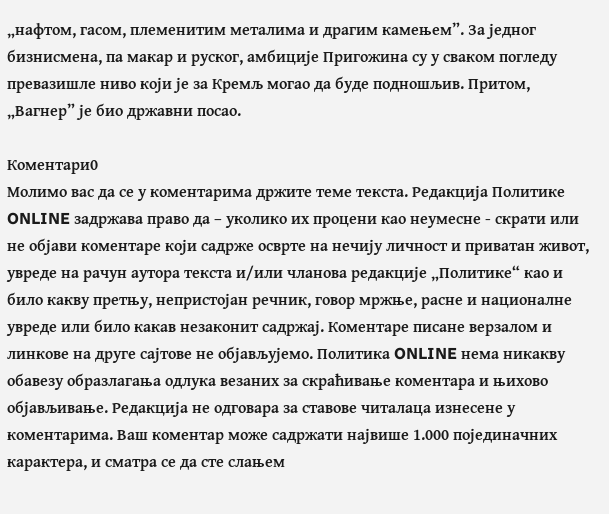„нафтом, гасом, племенитим металима и драгим камењем”. За једног бизнисмена, па макар и руског, амбиције Пригожина су у сваком погледу превазишле ниво који је за Кремљ могао да буде подношљив. Притом, „Вагнер” је био државни посао.

Коментари0
Молимо вас да се у коментарима држите теме текста. Редакција Политике ONLINE задржава право да – уколико их процени као неумесне - скрати или не објави коментаре који садрже осврте на нечију личност и приватан живот, увреде на рачун аутора текста и/или чланова редакције „Политике“ као и било какву претњу, непристојан речник, говор мржње, расне и националне увреде или било какав незаконит садржај. Коментаре писане верзалом и линкове на друге сајтове не објављујемо. Политика ONLINE нема никакву обавезу образлагања одлука везаних за скраћивање коментара и њихово објављивање. Редакција не одговара за ставове читалаца изнесене у коментарима. Ваш коментар може садржати највише 1.000 појединачних карактера, и сматра се да сте слањем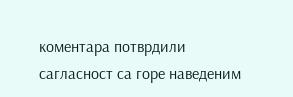коментара потврдили сагласност са горе наведеним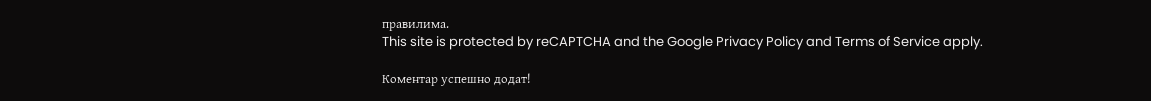правилима.
This site is protected by reCAPTCHA and the Google Privacy Policy and Terms of Service apply.

Комeнтар успeшно додат!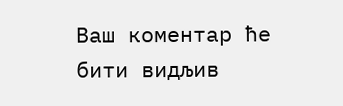Ваш комeнтар ћe бити видљив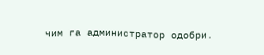чим га администратор одобри.